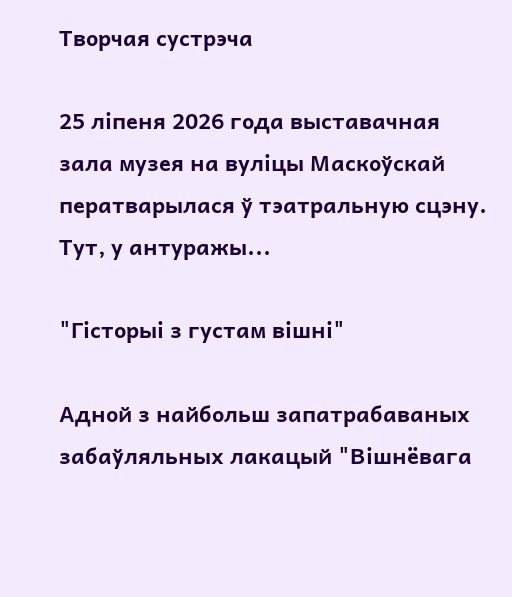Творчая сустрэча

25 ліпеня 2026 года выставачная зала музея на вуліцы Маскоўскай ператварылася ў тэатральную сцэну. Тут, у антуражы...

"Гісторыі з густам вішні"

Адной з найбольш запатрабаваных забаўляльных лакацый "Вішнёвага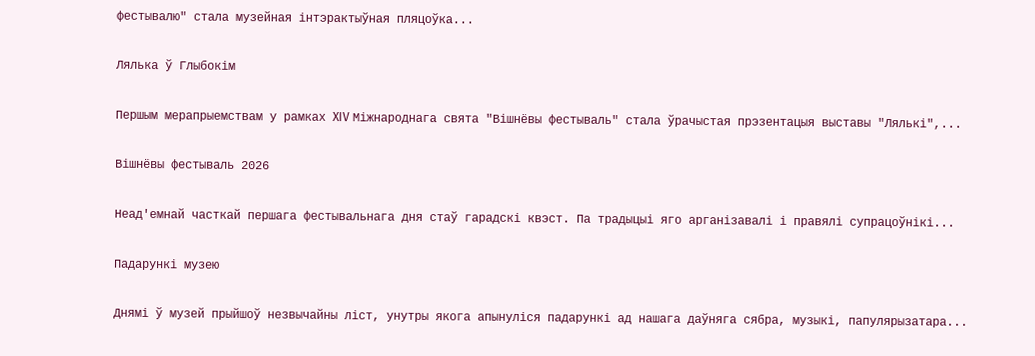фестывалю" стала музейная інтэрактыўная пляцоўка...

Лялька ў Глыбокім

Першым мерапрыемствам у рамках XIV Міжнароднага свята "Вішнёвы фестываль" стала ўрачыстая прэзентацыя выставы "Лялькі",...

Вішнёвы фестываль 2026

Неад'емнай часткай першага фестывальнага дня стаў гарадскі квэст. Па традыцыі яго арганізавалі і правялі супрацоўнікі...

Падарункі музею

Днямі ў музей прыйшоў незвычайны ліст, унутры якога апынуліся падарункі ад нашага даўняга сябра, музыкі, папулярызатара...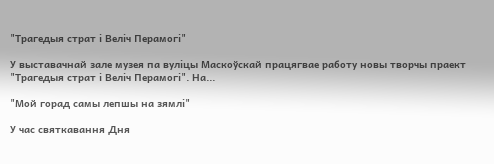"Трагедыя страт і Веліч Перамогі"

У выставачнай зале музея па вуліцы Маскоўскай працягвае работу новы творчы праект "Трагедыя страт і Веліч Перамогі". На...

"Мой горад самы лепшы на зямлі"

У час святкавання Дня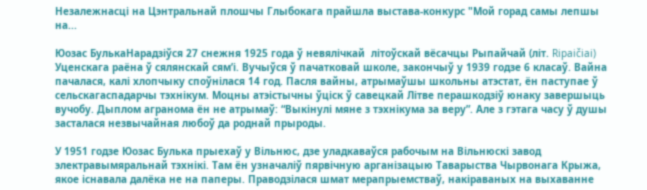Незалежнасці на Цэнтральнай плошчы Глыбокага прайшла выстава-конкурс "Мой горад самы лепшы на...

Юозас БулькаНарадзіўся 27 снежня 1925 года ў невялічкай  літоўскай вёсачцы Рыпайчай (літ. Ripaičiai) Уценскага раёна ў сялянскай сям’і. Вучыўся ў пачатковай школе, закончыў у 1939 годзе 6 класаў. Вайна пачалася, калі хлопчыку споўнілася 14 год. Пасля вайны, атрымаўшы школьны атэстат, ён паступае ў сельскагаспадарчы тэхнікум. Моцны атэістычны ўціск ў савецкай Літве перашкодзіў юнаку завершыць вучобу. Дыплом агранома ён не атрымаў: “Выкінулі мяне з тэхнікума за веру”. Але з гэтага часу ў душы засталася незвычайная любоў да роднай прыроды.

У 1951 годзе Юозас Булька прыехаў у Вільнюс, дзе уладкаваўся рабочым на Вільнюскі завод электравымяральнай тэхнікі. Там ён узначаліў пярвічную арганізацыю Таварыства Чырвонага Крыжа, якое існавала далёка не на паперы. Праводзілася шмат мерапрыемстваў, накіраваных на выхаванне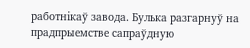работнікаў завода. Булька разгарнуў на прадпрыемстве сапраўдную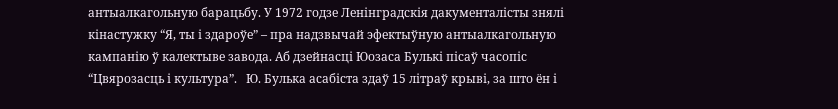антыалкагольную барацьбу. У 1972 годзе Ленінградскія дакументалісты знялі кінастужку “Я, ты і здароўе” – пра надзвычай эфектыўную антыалкагольную кампанію ў калектыве завода. Аб дзейнасці Юозаса Булькі пісаў часопіс “Цвярозасць і культура”.   Ю. Булька асабіста здаў 15 літраў крыві, за што ён і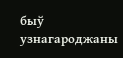быў узнагароджаны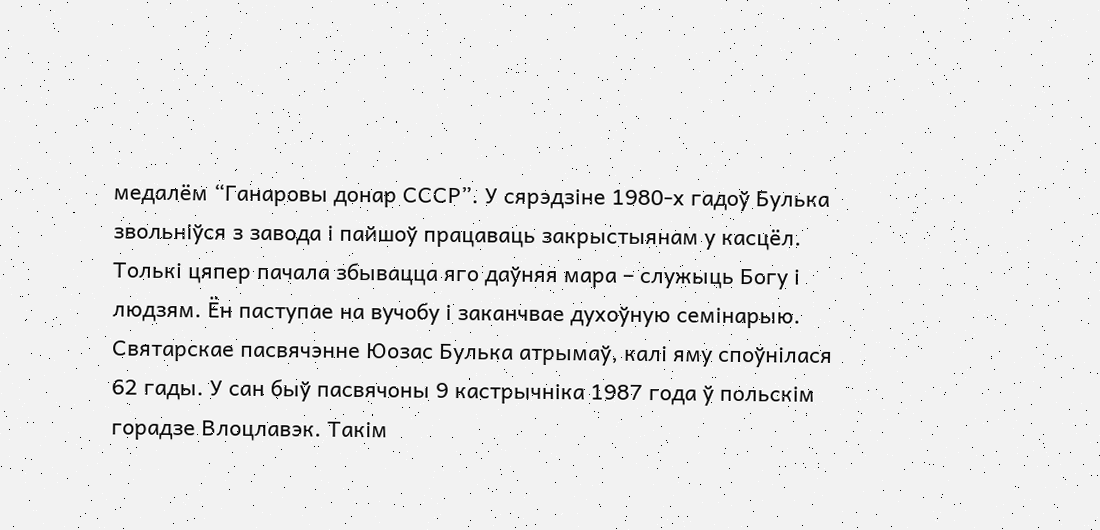медалём “Ганаровы донар СССР”. У сярэдзіне 1980-х гадоў Булька звольніўся з завода і пайшоў працаваць закрыстыянам у касцёл. Толькі цяпер пачала збывацца яго даўняя мара – служыць Богу і людзям. Ён паступае на вучобу і заканчвае духоўную семінарыю. Святарскае пасвячэнне Юозас Булька атрымаў, калі яму споўнілася 62 гады. У сан быў пасвячоны 9 кастрычніка 1987 года ў польскім горадзе Влоцлавэк. Такім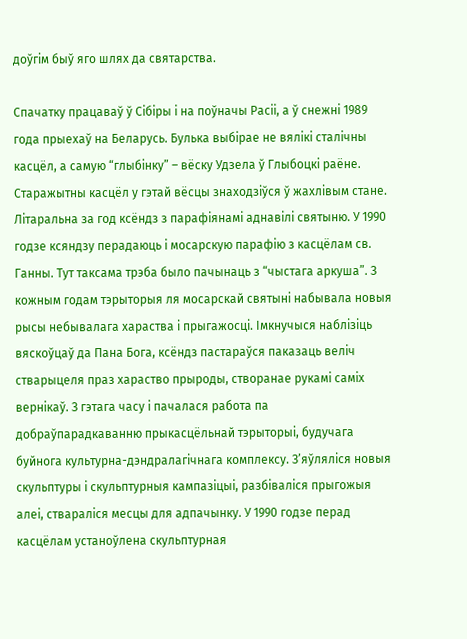доўгім быў яго шлях да святарства.

Спачатку працаваў ў Сібіры і на поўначы Расіі, а ў снежні 1989 года прыехаў на Беларусь. Булька выбірае не вялікі сталічны касцёл, а самую “глыбінку” – вёску Удзела ў Глыбоцкі раёне. Старажытны касцёл у гэтай вёсцы знаходзіўся ў жахлівым стане. Літаральна за год ксёндз з парафіянамі аднавілі святыню. У 1990 годзе ксяндзу перадаюць і мосарскую парафію з касцёлам св. Ганны. Тут таксама трэба было пачынаць з “чыстага аркуша”. З кожным годам тэрыторыя ля мосарскай святыні набывала новыя рысы небывалага хараства і прыгажосці. Імкнучыся наблізіць вяскоўцаў да Пана Бога, ксёндз пастараўся паказаць веліч стварыцеля праз хараство прыроды, створанае рукамі саміх вернікаў. З гэтага часу і пачалася работа па добраўпарадкаванню прыкасцёльнай тэрыторыі, будучага буйнога культурна-дэндралагічнага комплексу. З’яўляліся новыя скульптуры і скульптурныя кампазіцыі, разбіваліся прыгожыя алеі, ствараліся месцы для адпачынку. У 1990 годзе перад касцёлам устаноўлена скульптурная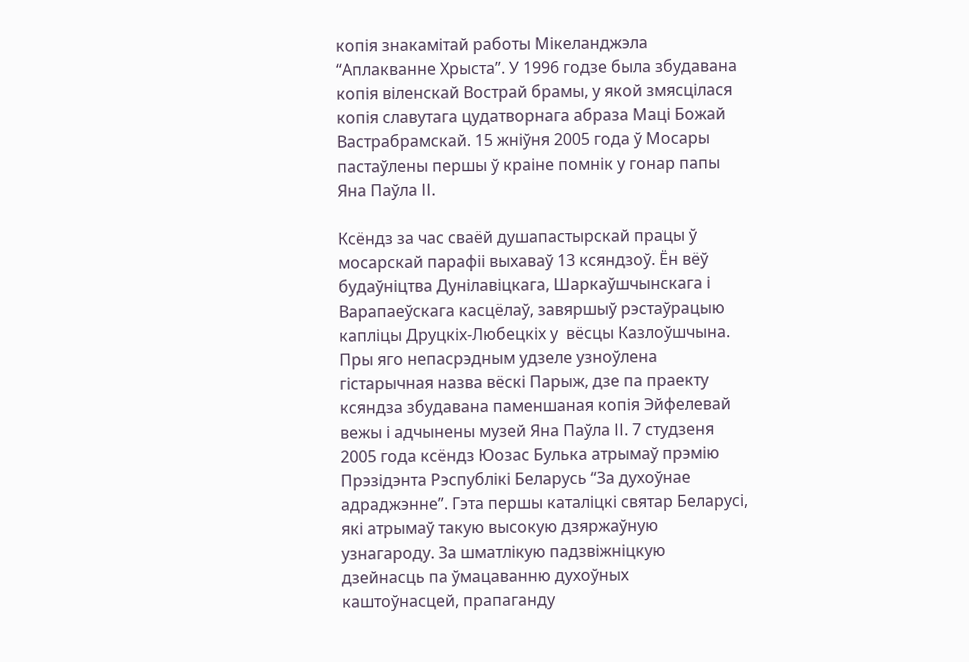копія знакамітай работы Мікеланджэла “Аплакванне Хрыста”. У 1996 годзе была збудавана копія віленскай Вострай брамы, у якой змясцілася копія славутага цудатворнага абраза Маці Божай Вастрабрамскай. 15 жніўня 2005 года ў Мосары пастаўлены першы ў краіне помнік у гонар папы Яна Паўла ІІ.

Ксёндз за час сваёй душапастырскай працы ў мосарскай парафіі выхаваў 13 ксяндзоў. Ён вёў будаўніцтва Дунілавіцкага, Шаркаўшчынскага і Варапаеўскага касцёлаў, завяршыў рэстаўрацыю капліцы Друцкіх-Любецкіх у  вёсцы Казлоўшчына. Пры яго непасрэдным удзеле узноўлена гістарычная назва вёскі Парыж, дзе па праекту ксяндза збудавана паменшаная копія Эйфелевай вежы і адчынены музей Яна Паўла ІІ. 7 студзеня 2005 года ксёндз Юозас Булька атрымаў прэмію Прэзідэнта Рэспублікі Беларусь “За духоўнае адраджэнне”. Гэта першы каталіцкі святар Беларусі, які атрымаў такую высокую дзяржаўную узнагароду. За шматлікую падзвіжніцкую дзейнасць па ўмацаванню духоўных каштоўнасцей, прапаганду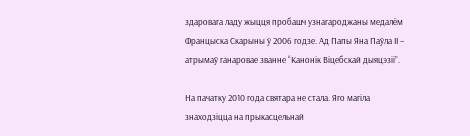здаровага ладу жыцця пробашч узнагароджаны медалём Францыска Скарыны ў 2006 годзе. Ад Папы Яна Паўла ІІ – атрымаў ганаровае званне “Канонік Віцебскай дыяцэзіі”.

На пачатку 2010 года святара не стала. Яго магіла знаходзіцца на прыкасцельнай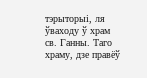тэрыторыі, ля ўваходу ў храм  св. Ганны. Таго храму, дзе правёў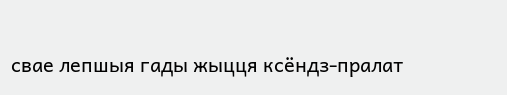свае лепшыя гады жыцця ксёндз-пралат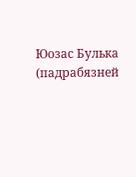Юозас Булька (падрабязней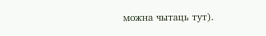можна чытаць тут).